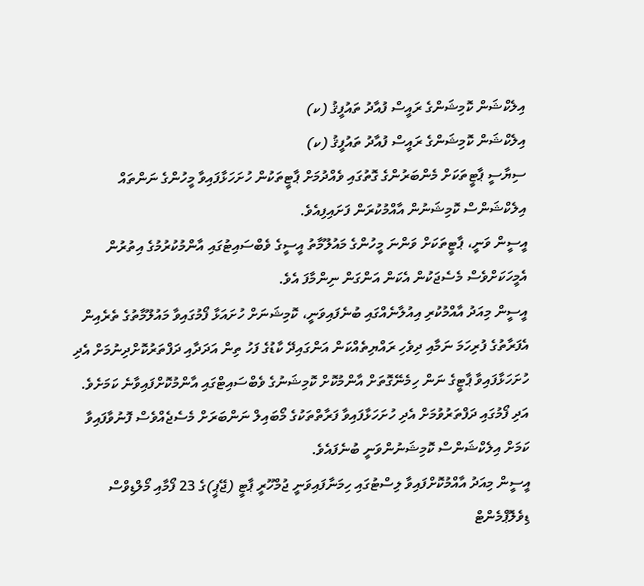އިލެކްޝަން ކޮމިޝަންގެ ރައީސް ފުއާދު ތައުފީޤު (ކ)
އިލެކްޝަން ކޮމިޝަންގެ ރައީސް ފުއާދު ތައުފީޤު (ކ)
ސިޔާސީ ޕާޓީތަކަށް މެންބަރުންގެ ގޮތުގައި ވެއްދުމަށް ޕާޓީތަކުން ހުށަހަޅާފައިވާ މީހުންގެ ނަންތައް އިލެކްޝަންސް ކޮމިޝަނުން އާއްމުކުރަން ފަށައިފިއެވެ.
އީސީން ވަނީ، ޕާޓީތަކަށް ވަންނަ މީހުންގެ މައުލޫމާތު އީސީގެ ވެބްސައިޓުގައި އާންމުކުރުމުގެ އިތުރުން އެމީހަކަށްވެސް މެސެޖަކުން އެކަން އަންގަން ނިންމާފަ އެވެ.
އީސީން މިއަދު އާއްމުކުރި އިއުލާނެއްގައި ބުނެފައިވަނީ، ކޮމިޝަނަށް ހުށައަޅާ ފޯމުގައިވާ މައުލޫމާތުގެ ތެރެއިން އެފަރާތުގެ ފުރިހަމަ ނަމާއި ދިވެހި ރައްޔިތެއްކަން އަންގައިދޭ ކާޑުގެ ފަހު ތިން އަދަދާއި ދަފްތަރުކޮށްދިނުމަށް އެދި ހުށަހަޅާފައިވާ ޕާޓީގެ ނަން ހިމެނޭގޮތަށް އާންމުކޮށް ކޮމިޝަނުގެ ވެބްސައިޓްގައި އާންމުކޮށްފައިވާނެ ކަމަށެވެ. އަދި ފޯމުގައި ދަފްތަރުވުމަށް އެދި ހުށަހަޅާފައިވާ ފަރާތްތަކުގެ މޯބައިލް ނަންބަރަށް މެސެޖެއްވެސް ފޮނުވާފައިވާ ކަމަށް އިލެކްޝަންސް ކޮމިޝަނުންވަނީ ބުނެފައެވެ.
އީސީން މިއަދު އާއްމުކޮށްފައިވާ ލިސްޓުގައި ހިމަނާފައިވަނީ ޖުމްހޫރީ ޕާޓީ (ޖޭޕީ)ގެ 23 ފޯމާއި މޯލްޑިވްސް ޑިވެލޮޕްމެންޓް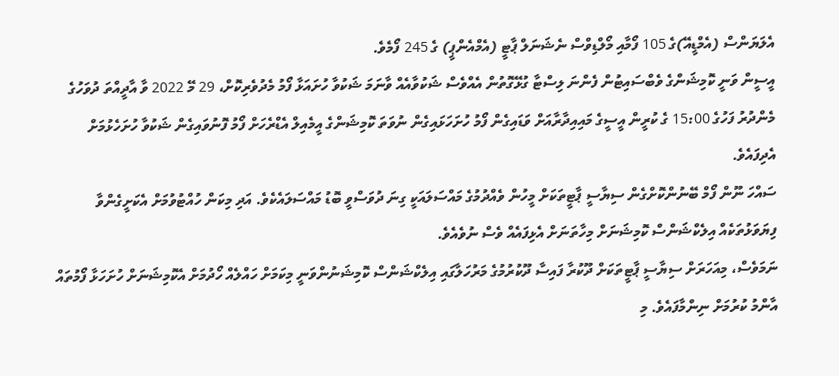އެލަޔަންސް (އެމްޑީއޭ)ގެ 105 ފޯމާއި މޯލްޑިވްސް ނެޝަނަލް ޕާޓީ (އެމްއެންޕީ) ގެ 245 ފޯމެވެ.
އީސީން ވަނީ ކޮމިޝަންގެ ވެބްސައިޓުން ފެންނަ ލިސްޓާ ގުޅޭގޮތުން އެއްވެސް ޝަކުވާއެއް ވާނަމަ ޝަކުވާ ހުށައަޅާ ފޯމު މެދުވެރިކޮށް، 29 މޭ 2022 ވާ އާދީއްތަ ދުވަހުގެ މެންދުރު ފަހުގެ 15:00 ގެ ކުރީން އީސީގެ މައިއިދާރާއަށް ވަޑައިގެން ފޯމު ހުށަހަޅައިގެން ނުވަތަ ކޮމިޝަންގެ އީމެއިލް އެޑްރެހަށް ފޯމު ފޮނުވައިގެން ޝަކުވާ ހުށަހެޅުމަށް އެދިފައެވެ.
ސައްހަ ނޫން ފޯމް ބޭނުންކޮށްގެން ސިޔާސީ ޕާޓީތަކަށް މީހުން ވެއްދުމުގެ މައްސަލައަކީ ގިނަ ދުވަސްވީ ބޮޑު މައްސަލައެކެވެ. އަދި މިކަން ހުއްޓުވުމަށް އެކަށީގެންވާ ފިޔަވަޅުތަކެއް އިލެކްޝަންސް ކޮމިޝަނަށް މިހާތަނަށް އެޅިފައެއް ވެސް ނުވެއެވެ.
ނަމަވެސް، މިއަހަރަށް ސިޔާސީ ޕާޓީތަކަށް ދޫކުރާ ފައިސާ ދޫކުރުމުގެ މަރުހަލާގައި އިލެކްޝަންސް ކޮމިޝަނުންވަނީ މިކަމަށް ހައްލެއް ހޯދުމަށް އެކޮމިޝަނަށް ހުށަހަޅާ ފޯމުތައް އާންމު ކުރުމަށް ނިންމާފައެވެ. މި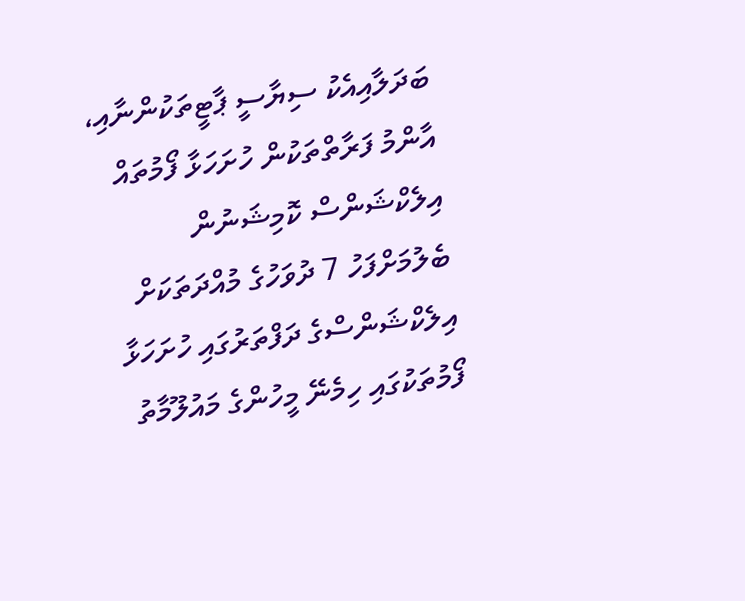ބަދަލާއިއެކު ސިޔާސީ ޕާޓީތަކުންނާއި، އާންމު ފަރާތްތަކުން ހުށަހަޅާ ފޯމުތައް އިލެކްޝަންސް ކޮމިޝަނުން ބެލުމަށްފަހު 7 ދުވަހުގެ މުއްދަތަކަށް އިލެކްޝަންސްގެ ދަފްތަރުގައި ހުށަހަޅާ ފޯމުތަކުގައި ހިމެނޭ މީހުންގެ މައުލޫމާތު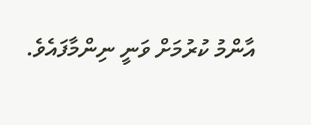އާންމު ކުރުމަށް ވަނީ ނިންމާފައެވެ.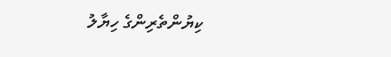ކިޔުންތެރިންގެ ހިޔާލު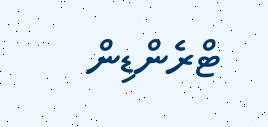ޓްރެންޑިން